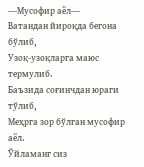---Мусофир аёл---
Ватандан йироқда бегона бўлиб,
Узоқ-узоқларга маюс термулиб.
Баъзида соғинчдан юраги тўлиб,
Меҳрга зор бўлган мусофир аёл.
Ўйламанг сиз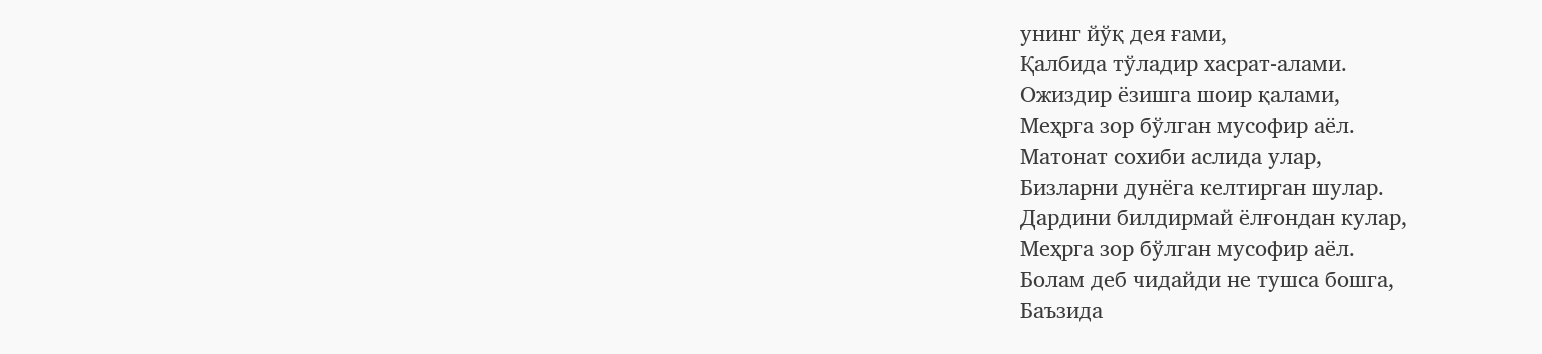унинг йўқ дея ғами,
Қалбида тўладир хасрат-алами.
Ожиздир ёзишга шоир қалами,
Меҳрга зор бўлган мусофир аёл.
Матонат сохиби аслида улар,
Бизларни дунёга келтирган шулар.
Дардини билдирмай ёлғондан кулар,
Меҳрга зор бўлган мусофир аёл.
Болам деб чидайди не тушса бошга,
Баъзида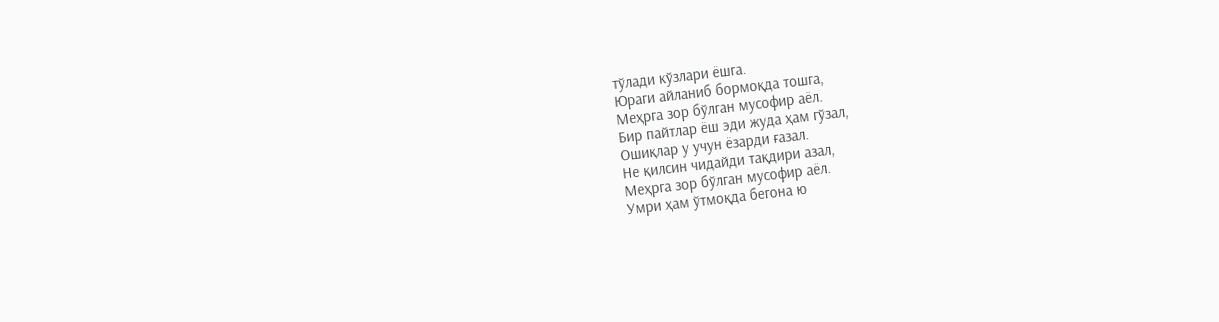тўлади кўзлари ёшга.
Юраги айланиб бормоқда тошга,
Меҳрга зор бўлган мусофир аёл.
Бир пайтлар ёш эди жуда ҳам гўзал,
Ошиқлар у учун ёзарди ғазал.
Не қилсин чидайди тақдири азал,
Меҳрга зор бўлган мусофир аёл.
Умри ҳам ўтмоқда бегона ю